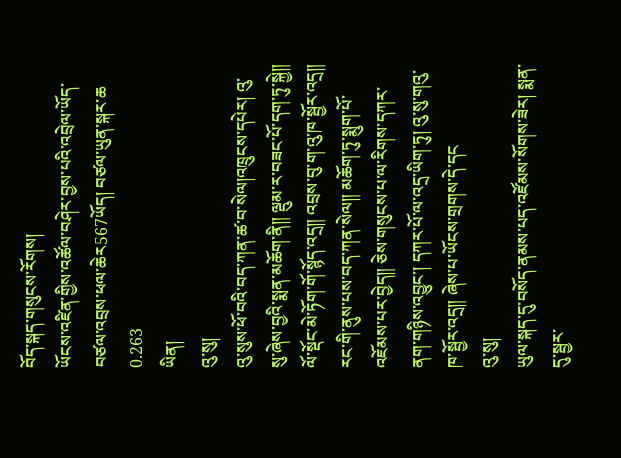བོད་སྐད་གསུངས་རོགས།
ཡོངས་འཛིན་གྱིས་འཚོལ་བཤེར་བྱས་པའི་འབྲེལ་ཡོད་བཙལ་འབྲས་ཕལ་ཆེར567ཡོད། བཙལ་ཡུན་སྐར་ཆ 0.263
ཡིན།
འུ་སུ།
འུ་སུས་ཕོ་བའི་བད་ཀན་ཚ་བ་སེལ།འཁྲུངས་དཔེར། འུ་སུ་ཞེས་བྱའི་སྨན་མཆོག་ནི༎ ལྡུམ་ར་བཟང་པོ་དག་ཏུ་སྐྱེ༎ ལོ་སྡོང་མེ་ཏོག་གོ་སྙོད་འདྲ༎ འབྲས་བུ་ག་འུ་ཁ་སྦྱོར་འདྲ༎ རང་གི་ནུས་པས་བད་ཀན་སེལ༎ མཆོག་ཏུ་སྨུག་པོ་འཇོམས་པར་བྱེད༎ ཅེས་གསུངས་པ་ལ་རིགས་དཀར་ནག་གཉིས་འབྱུང་། དཀར་པོ་ལ་འདྲ་ཡིག་ཏུ། འུ་སུ་གའུ་ཁ་སྦྱོར་འདྲ༎ ཞེས་པ་ཡོངས་གྲགས་དེ་དང
འུ་སུ།
ཡུལ་སྐད་དུ་བསོད་ནམས་པད་འཛོམས་སོགས་ཟེར། སྨན་དུ་སྦྱར་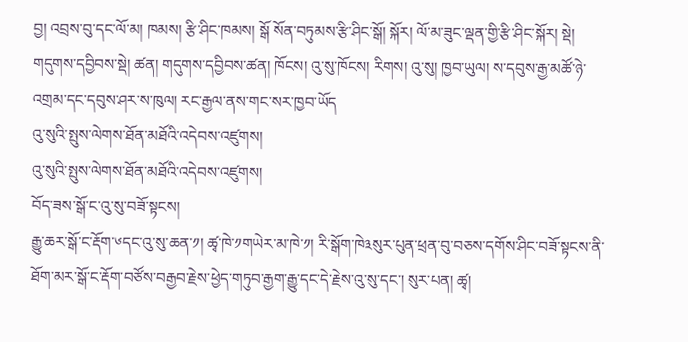བྱ། འབྲས་བུ་དང་ལོ་མ། ཁམས། རྩི་ཤིང་ཁམས། སྒོ སོན་བཏུམས་རྩི་ཤིང་སྒོ། སྐོར། ལོ་མ་ཟུང་ལྡན་གྱི་རྩི་ཤིང་སྐོར། སྡེ། གདུགས་དབྱིབས་སྡེ། ཚན། གདུགས་དབྱིབས་ཚན། ཁོངས། འུ་སུ་ཁོངས། རིགས། འུ་སུ། ཁྱབ་ཡུལ། ས་དབུས་རྒྱ་མཚོ་ཉེ་འགྲམ་དང་དབུས་ཤར་ས་ཁུལ། རང་རྒྱལ་ནས་གང་སར་ཁྱབ་ཡོད
འུ་སུའི་སྤུས་ལེགས་ཐོན་མཐོའི་འདེབས་འཛུགས།
འུ་སུའི་སྤུས་ལེགས་ཐོན་མཐོའི་འདེབས་འཛུགས།
བོད་ཟས་སྒོ་ང་འུ་སུ་བཟོ་སྟངས།
རྒྱུ་ཆར་སྒོ་ང་རྡོག་༦དང་འུ་སུ་ཆན་༡། ཚྭ་ཁེ་༡གཡེར་མ་ཁེ་༡། རི་སྒོག་ཁེ༣སུར་པུན་ཕྲན་བུ་བཅས་དགོས་ཤིང་བཟོ་སྟངས་ནི་ཐོག་མར་སྒོ་ང་རྡོག་བཙོས་བརྒྱབ་རྗེས་ཕྱེད་གཏུབ་རྒྱག་རྒྱུ་དང་དེ་རྗེས་འུ་སུ་དང་། སུར་པན། ཚྭ།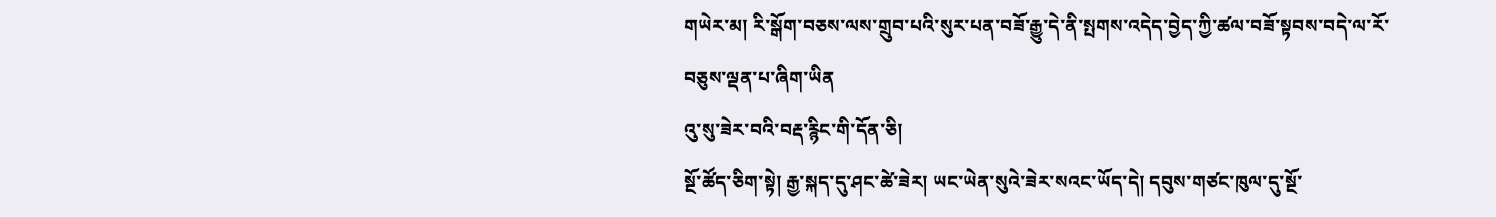གཡེར་མ། རི་སྒོག་བཅས་ལས་གྲུབ་པའི་སུར་པན་བཟོ་རྒྱུ་དེ་ནི་སྤགས་འདེད་བྱེད་ཀྱི་ཚལ་བཟོ་སྟབས་བདེ་ལ་རོ་བཅུས་ལྡན་པ་ཞིག་ཡིན
འུ་སུ་ཟེར་བའི་བརྡ་རྙིང་གི་དོན་ཅི།
སྔོ་ཚོད་ཅིག་སྟེ། རྒྱ་སྐད་དུ་ཤང་ཚེ་ཟེར། ཡང་ཡེན་སུའེ་ཟེར་སའང་ཡོད་དེ། དབུས་གཙང་ཁུལ་དུ་སྔོ་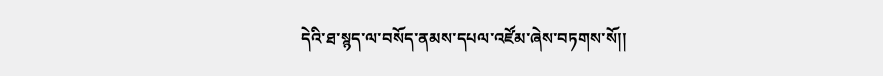དེའི་ཐ་སྙད་ལ་བསོད་ནམས་དཔལ་འཛོམ་ཞེས་བཏགས་སོ།།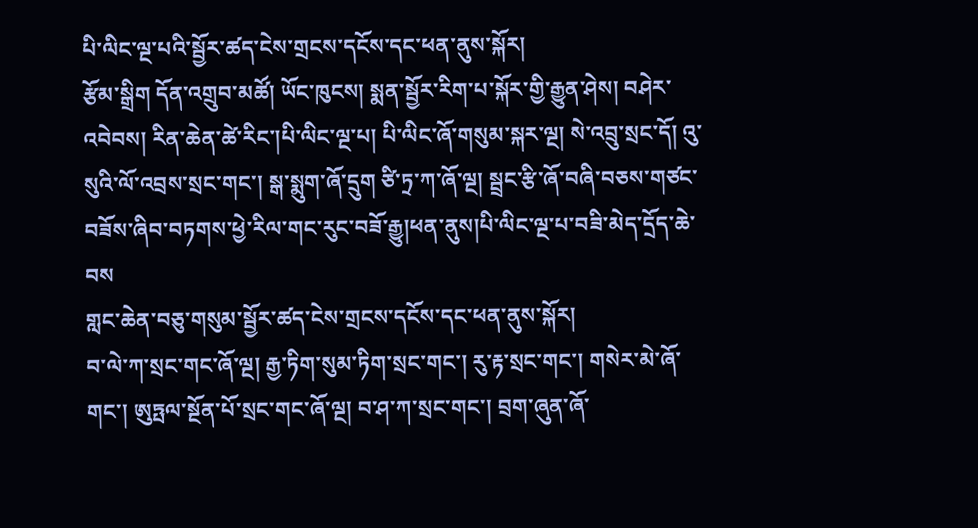པི་ལིང་ལྔ་པའི་སྦྱོར་ཚད་ངེས་གྲངས་དངོས་དང་ཕན་ནུས་སྐོར།
རྩོམ་སྒྲིག དོན་འགྲུབ་མཚོ། ཡོང་ཁུངས། སྨན་སྦྱོར་རིག་པ་སྐོར་གྱི་རྒྱུན་ཤེས། བཤེར་འབེབས། རིན་ཆེན་ཚེ་རིང་།པི་ལིང་ལྔ་པ། པི་ལིང་ཞོ་གསུམ་སྐར་ལྔ། སེ་འབྲུ་སྲང་དོ། འུ་སུའི་ལོ་འབྲས་སྲང་གང་། སྒ་སྨུག་ཞོ་དྲུག ཙི་ཏྲ་ཀ་ཞོ་ལྔ། སྦྲང་རྩི་ཞོ་བཞི་བཅས་གཙང་བཟོས་ཞིབ་བཏགས་ཕྱེ་རིལ་གང་རུང་བཟོ་རྒྱུ།ཕན་ནུས།པི་ལིང་ལྔ་པ་བཟི་མེད་དྲོད་ཆེ་བས
གླང་ཆེན་བཅུ་གསུམ་སྦྱོར་ཚད་ངེས་གྲངས་དངོས་དང་ཕན་ནུས་སྐོར།
བ་ལེ་ཀ་སྲང་གང་ཞོ་ལྔ། རྒྱ་ཏིག་སུམ་ཏིག་སྲང་གང་། རུ་རྟ་སྲང་གང་། གསེར་མེ་ཞོ་གང་། ཨུཏྤལ་སྔོན་པོ་སྲང་གང་ཞོ་ལྔ། བ་ཤ་ཀ་སྲང་གང་། བྲག་ཞུན་ཞོ་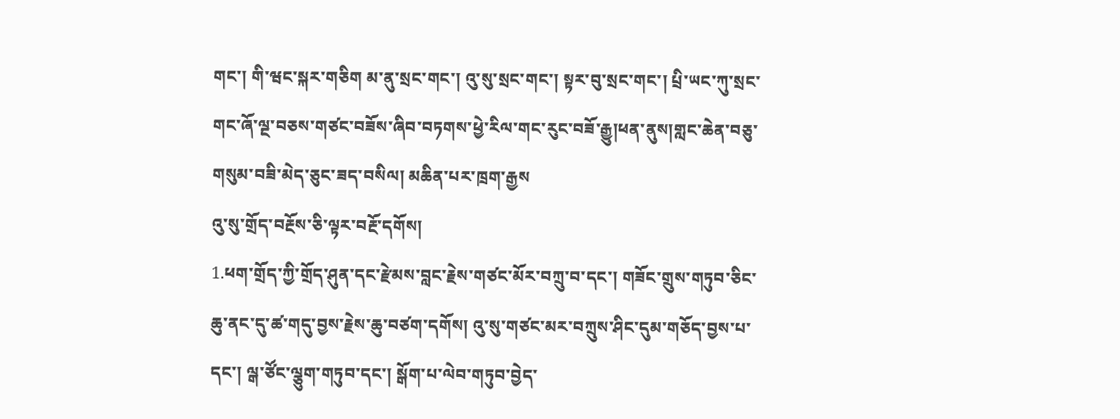གང་། གི་ཝང་སྐར་གཅིག མ་ནུ་སྲང་གང་། འུ་སུ་སྲང་གང་། སྟར་བུ་སྲང་གང་། པྲི་ཡང་ཀུ་སྲང་གང་ཞོ་ལྔ་བཅས་གཙང་བཟོས་ཞིབ་བཏགས་ཕྱེ་རིལ་གང་རུང་བཟོ་རྒྱུ།ཕན་ནུས།གླང་ཆེན་བཅུ་གསུམ་བཟི་མེད་ཅུང་ཟད་བསིལ། མཆིན་པར་ཁྲག་རྒྱས
འུ་སུ་གྲོད་བརྔོས་ཅི་ལྟར་བརྔོ་དགོས།
1.ཕག་གྲོད་ཀྱི་གྲོད་ཤུན་དང་རྫེམས་བླང་རྗེས་གཙང་མོར་བཀྲུ་བ་དང་། གཟོང་གྲུས་གཏུབ་ཅིང་ཆུ་ནང་དུ་ཚ་གདུ་བྱས་རྗེས་ཆུ་བཙག་དགོས། འུ་སུ་གཙང་མར་བཀྲུས་ཤིང་དུམ་གཅོད་བྱས་པ་དང་། ལྒ་ཙོང་ལྕུག་གཏུབ་དང་། སྒོག་པ་ལེབ་གཏུབ་བྱེད་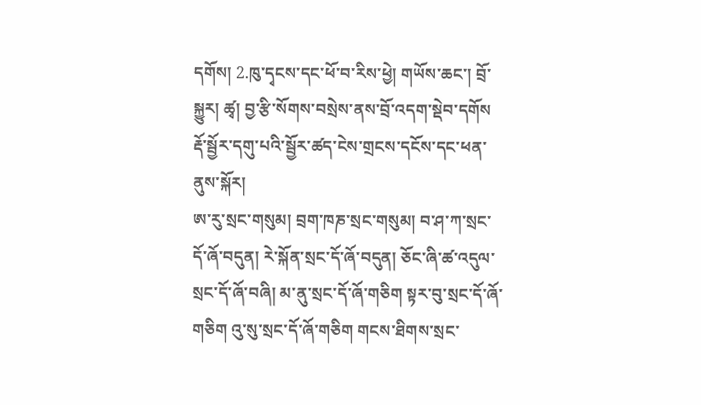དགོས། 2.ཁུ་དྭངས་དང་ཕོ་བ་རིས་ཕྱེ། གཡོས་ཆང་། བྲོ་སྐྱུར། ཚྭ། བྱ་རྩི་སོགས་བསྲེས་ནས་བྲོ་འདག་སྡེབ་དགོས
རྡོ་སྦྱོར་དགུ་པའི་སྦྱོར་ཚད་ངེས་གྲངས་དངོས་དང་ཕན་ནུས་སྐོར།
ཨ་རུ་སྲང་གསུམ། བྲག་ཁཎ་སྲང་གསུམ། བ་ཤ་ཀ་སྲང་དོ་ཞོ་བདུན། རེ་སྐོན་སྲང་དོ་ཞོ་བདུན། ཅོང་ཞི་ཚ་འདུལ་སྲང་དོ་ཞོ་བཞི། མ་ནུ་སྲང་དོ་ཞོ་གཅིག སྟར་བུ་སྲང་དོ་ཞོ་གཅིག འུ་སུ་སྲང་དོ་ཞོ་གཅིག གངས་ཐིགས་སྲང་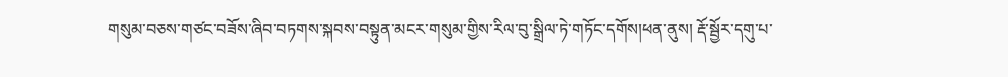གསུམ་བཅས་གཙང་བཟོས་ཞིབ་བཏགས་སྐབས་བསྟུན་མངར་གསུམ་གྱིས་རིལ་བུ་སྒྲིལ་ཏེ་གཏོང་དགོས།ཕན་ནུས། རྡོ་སྦྱོར་དགུ་པ་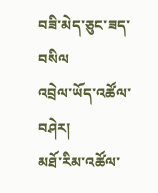བཟི་མེད་ཅུང་ཟད་བསིལ
འབྲེལ་ཡོད་འཚོལ་བཤེར།
མཐོ་རིམ་འཚོལ་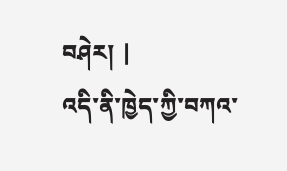བཤེར། |
འདི་ནི་ཁྱེད་ཀྱི་བཀའ་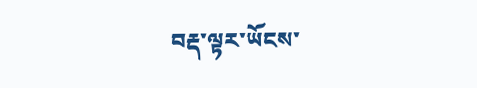བརྡ་ལྟར་ཡོངས་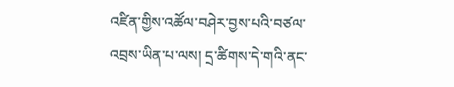འཛིན་གྱིས་འཚོལ་བཤེར་བྱས་པའི་བཙལ་འབྲས་ཡིན་པ་ལས། དྲ་ཚིགས་དེ་གའི་ནང་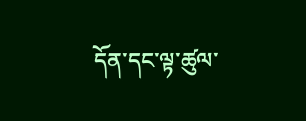དོན་དང་ལྟ་ཚུལ་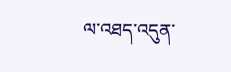ལ་འཐད་འདུན་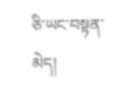ཅི་ཡང་བསྟན་མེད།